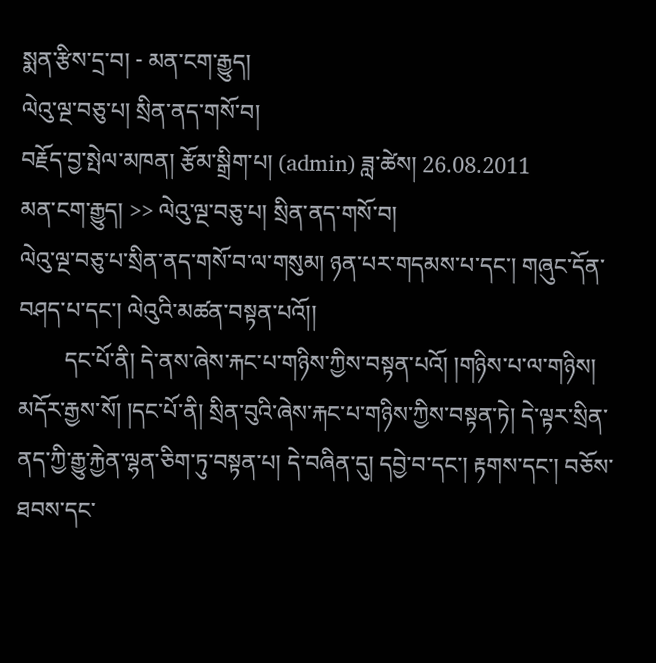སྨན་རྩིས་དྲ་བ། - མན་ངག་རྒྱུད།
ལེའུ་ལྔ་བཅུ་པ། སྲིན་ནད་གསོ་བ།
བརྗོད་བྱ་སྤེལ་མཁན། རྩོམ་སྒྲིག་པ། (admin) ཟླ་ཚེས། 26.08.2011
མན་ངག་རྒྱུད། >> ལེའུ་ལྔ་བཅུ་པ། སྲིན་ནད་གསོ་བ།
ལེའུ་ལྔ་བཅུ་པ་སྲིན་ནད་གསོ་བ་ལ་གསུམ། ཉན་པར་གདམས་པ་དང་། གཞུང་དོན་བཤད་པ་དང་། ལེའུའི་མཚན་བསྟན་པའོ།།
        དང་པོ་ནི། དེ་ནས་ཞེས་རྐང་པ་གཉིས་ཀྱིས་བསྟན་པའོ། །གཉིས་པ་ལ་གཉིས། མདོར་རྒྱས་སོ། །དང་པོ་ནི། སྲིན་བུའི་ཞེས་རྐང་པ་གཉིས་ཀྱིས་བསྟན་ཏེ། དེ་ལྟར་སྲིན་ནད་ཀྱི་རྒྱུ་རྐྱེན་ལྷན་ཅིག་ཏུ་བསྟན་པ། དེ་བཞིན་དུ། དབྱེ་བ་དང་། རྟགས་དང་། བཅོས་ཐབས་དང་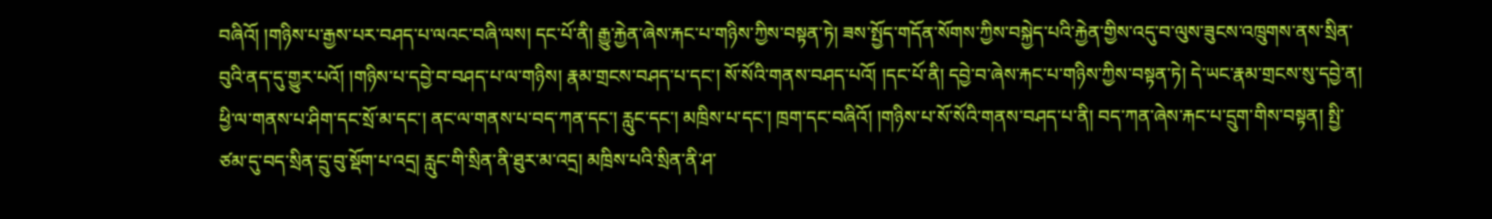བཞིའོ། །གཉིས་པ་རྒྱས་པར་བཤད་པ་ལའང་བཞི་ལས། དང་པོ་ནི། རྒྱུ་རྐྱེན་ཞེས་རྐང་པ་གཉིས་ཀྱིས་བསྟན་ཏེ། ཟས་སྤྱོད་གདོན་སོགས་ཀྱིས་བསྐྱེད་པའི་རྐྱེན་གྱིས་འདུ་བ་ལུས་ཟུངས་འཁྲུགས་ནས་སྲིན་བུའི་ནད་དུ་གྱུར་པའོ། །གཉིས་པ་དབྱེ་བ་བཤད་པ་ལ་གཉིས། རྣམ་གྲངས་བཤད་པ་དང་། སོ་སོའི་གནས་བཤད་པའོ། །དང་པོ་ནི། དབྱེ་བ་ཞེས་རྐང་པ་གཉིས་ཀྱིས་བསྟན་ཏེ། དེ་ཡང་རྣམ་གྲངས་སུ་དབྱེ་ན། ཕྱི་ལ་གནས་པ་ཤིག་དང་སྲོ་མ་དང་། ནང་ལ་གནས་པ་བད་ཀན་དང་། རླུང་དང་། མཁྲིས་པ་དང་། ཁྲག་དང་བཞིའོ། །གཉིས་པ་སོ་སོའི་གནས་བཤད་པ་ནི། བད་ཀན་ཞེས་རྐང་པ་དྲུག་གིས་བསྟན། སྤྱི་ཙམ་དུ་བད་སྲིན་དྲུ་བུ་སྡོག་པ་འདྲ། རླུང་གི་སྲིན་ནི་ཐུར་མ་འདྲ། མཁྲིས་པའི་སྲིན་ནི་ཤ་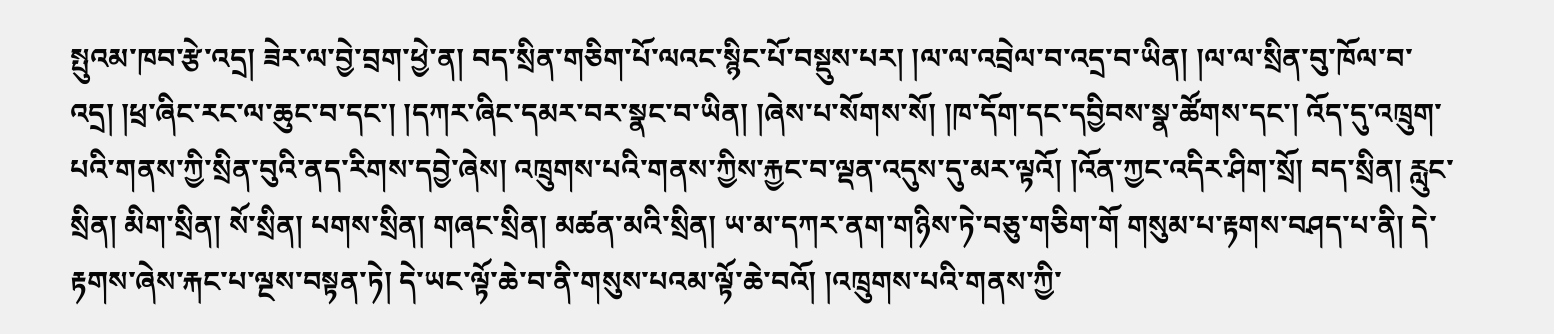སྤུའམ་ཁབ་རྩེ་འདྲ། ཟེར་ལ་བྱེ་བྲག་ཕྱེ་ན། བད་སྲིན་གཅིག་པོ་ལའང་སྙིང་པོ་བསྡུས་པར། །ལ་ལ་འབྲེལ་བ་འདྲ་བ་ཡིན། །ལ་ལ་སྲིན་བུ་ཁོལ་བ་འདྲ། །ཕྲ་ཞིང་རང་ལ་ཆུང་བ་དང་། །དཀར་ཞིང་དམར་བར་སྣང་བ་ཡིན། །ཞེས་པ་སོགས་སོ། །ཁ་དོག་དང་དབྱིབས་སྣ་ཚོགས་དང་། འོད་དུ་འཁྲུག་པའི་གནས་ཀྱི་སྲིན་བུའི་ནད་རིགས་དབྱེ་ཞེས། འཁྲུགས་པའི་གནས་ཀྱིས་རྐྱང་བ་ལྡན་འདུས་དུ་མར་ལྟའོ། །འོན་ཀྱང་འདིར་ཤིག་སྲོ། བད་སྲིན། རླུང་སྲིན། མིག་སྲིན། སོ་སྲིན། པགས་སྲིན། གཞང་སྲིན། མཚན་མའི་སྲིན། ཡ་མ་དཀར་ནག་གཉིས་ཏེ་བཅུ་གཅིག་གོ གསུམ་པ་རྟགས་བཤད་པ་ནི། དེ་རྟགས་ཞེས་རྐང་པ་ལྔས་བསྟན་ཏེ། དེ་ཡང་ལྟོ་ཆེ་བ་ནི་གསུས་པའམ་ལྟོ་ཆེ་བའོ། །འཁྲུགས་པའི་གནས་ཀྱི་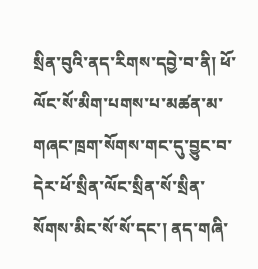སྲིན་བུའི་ནད་རིགས་དབྱེ་བ་ནི། ཕོ་ལོང་སོ་མིག་པགས་པ་མཚན་མ་གཞང་ཁྲག་སོགས་གང་དུ་བྱུང་བ་དེར་ཕོ་སྲིན་ལོང་སྲིན་སོ་སྲིན་སོགས་མིང་སོ་སོ་དང་། ནད་གཞི་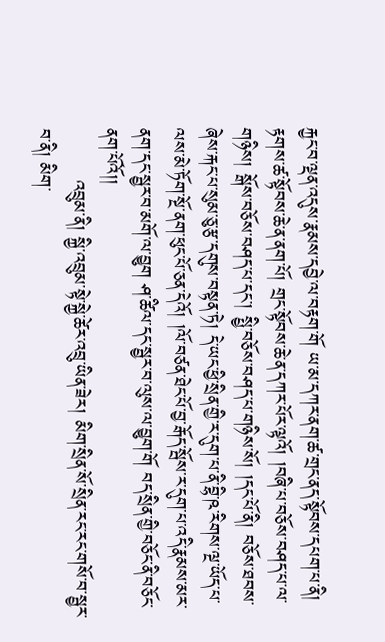རྐྱང་བ་ལྡན་འདུས་རྣམས་དབྱེ་ལ་བརྟག་གོ ཡ་མ་དཀར་ནག་ཚ་གྲང་ནད་སྟོབས་དཔག་པ་ནི། རྟགས་ཚ་སྟོབས་ཆེ་ན་ནག་པོ། གྲང་སྟོབས་ཆེ་ན་དཀར་པོར་ལྟའོ། །བཞི་པ་བཅོས་བཤད་པ་ལ་གཉིས། སྒོས་བཅོས་བཤད་པ་དང་། སྤྱི་བཅོས་བཤད་པ་གཉིས་སོ། །དང་པོ་ནི། བཅོས་ཐབས་ཞེས་རྐང་པ་སུམ་ཅུ་རྩ་དགུས་བསྟན་ཏེ། དེ་ཡང་ཕྱི་སྲིན་གྱི་ར་དུག་པ་ནི་བྷི་ཥ་རིགས་ལྔ་ཡོད་པ་ལས་མེ་ཏོག་སྔོ་ནག་ཕུང་པོ་ཅན་དེའོ། །ལོ་བཙན་ཐེང་པོ་བྱ་རྒོད་སྦོས་ར་དུག་པ་འདི་རྣམས་མར་ནག་དང་སྦྱར་བ་མགོ་ལ་བྱུག ཤ་ཚིལ་དང་སྦྱར་བ་ལུས་ལ་བྱུག་གོ བད་སྲིན་གྱི་བཅོང་ནི་བཅོང་ནག་པོའོ།།
        འབྲུམ་ནི། སྐྱི་འབྲུམ་སྟེ་སྐྱེ་ཚེར་འབྲུ་ཡིན་ཟེར། མིག་སྲིན་སོ་སྲིན་རང་རང་གསོ་བ་སྦྱར་བ་ནི། མིག་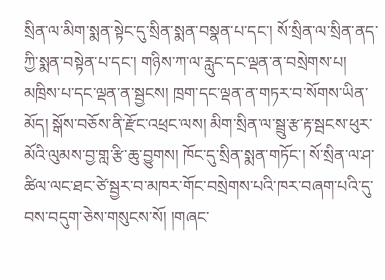སྲིན་ལ་མིག་སྨན་སྟེང་དུ་སྲིན་སྨན་བསྣན་པ་དང་། སོ་སྲིན་ལ་སྲིན་ནད་ཀྱི་སྨན་བསྟེན་པ་དང་། གཉིས་ཀ་ལ་རླུང་དང་ལྡན་ན་བསྲེགས་པ། མཁྲིས་པ་དང་ལྡན་ན་སྦྱངས། ཁྲག་དང་ལྡན་ན་གཏར་བ་སོགས་ཡིན་མོད། སྒོས་བཅོས་ནི་རྫོང་འཕྲང་ལས། མིག་སྲིན་ལ་སྦྲུ་རྩ་རྟ་སྦངས་ཕུར་མོའི་ལུམས་བྱ་གླ་རྩི་ཆུ་བྱུགས། ཁོང་དུ་སྲིན་སྨན་གཏོང་། སོ་སྲིན་ལ་ཤ་ཚིལ་ལང་ཐང་ཙེ་སྦྱར་བ་མཁར་གོང་བསྲེགས་པའི་ཁར་བཞག་པའི་དུ་བས་བདུག་ཅེས་གསུངས་སོ། །གཞང་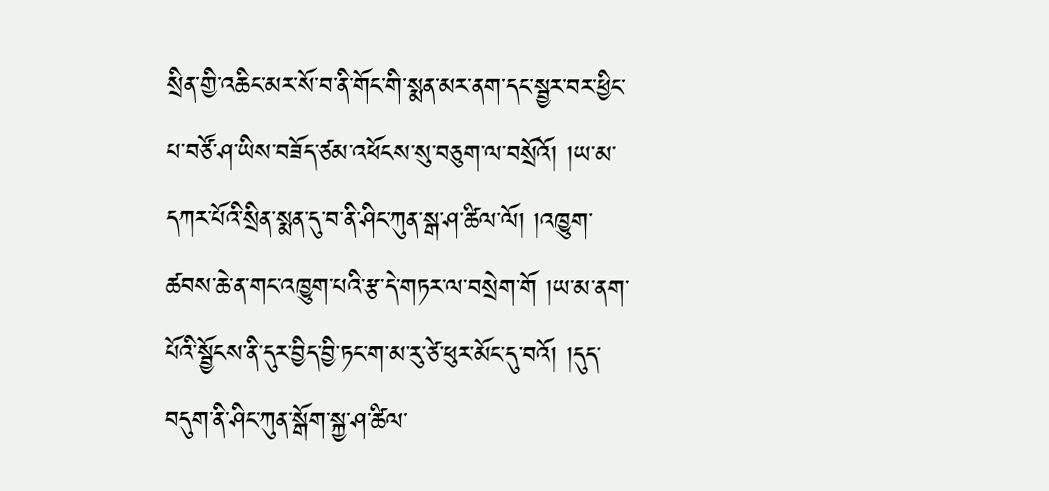སྲིན་གྱི་འཆིང་མར་སོ་བ་ནི་གོང་གི་སྨན་མར་ནག་དང་སྦྱར་བར་ཕྱིང་པ་བཙོ་ཤ་ཡིས་བཟོད་ཙམ་འཕོངས་སུ་བཅུག་ལ་བསྲོའོ། །ཡ་མ་དཀར་པོའི་སྲིན་སྨན་དུ་བ་ནི་ཤིང་ཀུན་སྒ་ཤ་ཚིལ་ལོ། །འཁྱུག་ཚབས་ཆེ་ན་གང་འཁྱུག་པའི་རྩ་དེ་གཏར་ལ་བསྲེག་གོ །ཡ་མ་ནག་པོའི་སྦྱོངས་ནི་དུར་བྱིད་བྱི་ཏང་ག་མ་རུ་ཙེ་ཕུར་མོང་དུ་བའོ། །དུད་བདུག་ནི་ཤིང་ཀུན་སྒོག་སྐྱ་ཤ་ཚིལ་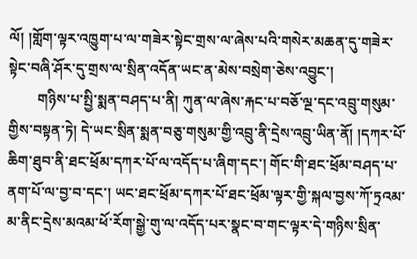ལོ། །གློག་ལྟར་འཁྱུག་པ་ལ་གཟེར་སྟེང་གྲས་ལ་ཞེས་པའི་གསེར་མཆན་དུ་གཟེར་སྟེང་བཞི་ཤོར་དུ་གྲས་ལ་སྲིན་འདོན་ཡང་ན་མེས་བསྲེག་ཅེས་འབྱུང་།
        གཉིས་པ་སྤྱི་སྨན་བཤད་པ་ནི། ཀུན་ལ་ཞེས་རྐང་པ་བཅོ་ལྔ་དང་འབྲུ་གསུམ་གྱིས་བསྟན་ཏེ། དེ་ཡང་སྲིན་སྨན་བཅུ་གསུམ་གྱི་འབྲུ་ནི་དྲེས་འབྲུ་ཡིན་ནོ། །དཀར་པོ་ཆིག་ཐུབ་ནི་ཐང་ཕྲོམ་དཀར་པོ་ལ་འདོད་པ་ཞིག་དང་། གོང་གི་ཐང་ཕྲོམ་བཤད་པ་ནག་པོ་ལ་བྱ་བ་དང་། ཡང་ཐང་ཕྲོམ་དཀར་པོ་ཐང་ཕྲོམ་ལྟར་གྱི་སྐལ་བྱས་ཀོ་ཏྲའམ་མ་ནིང་དྲེས་མའམ་ཕོ་རོག་སྒྱེ་གུ་ལ་འདོད་པར་སྣང་བ་གང་ལྟར་དེ་གཉིས་སྲིན་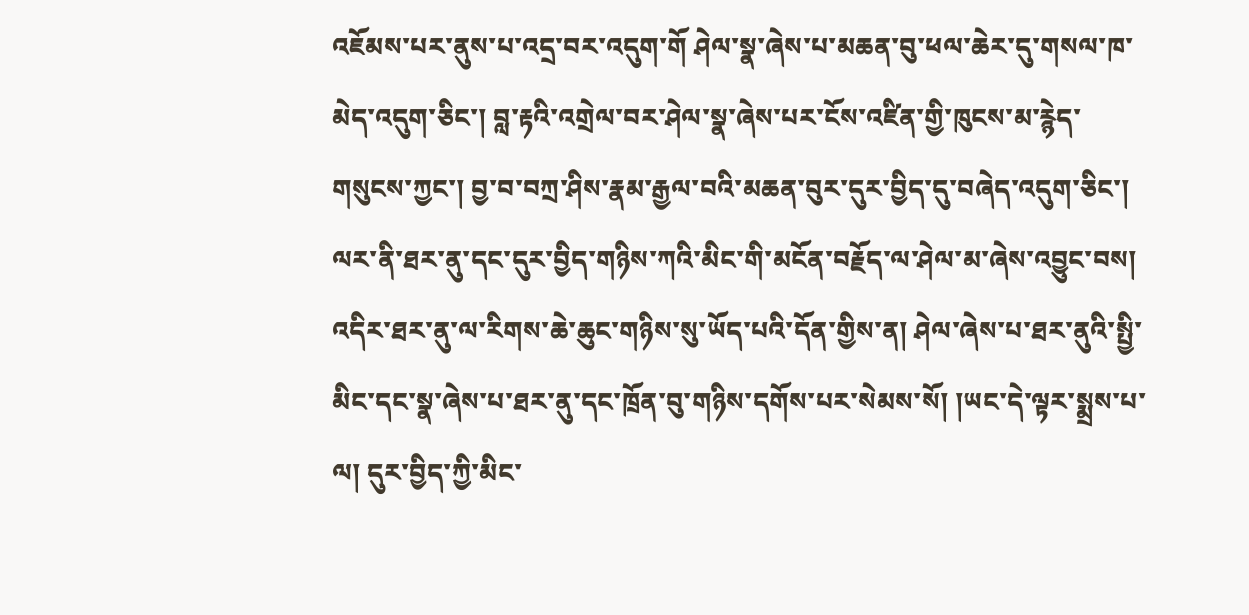འཇོམས་པར་ནུས་པ་འདྲ་བར་འདུག་གོ ཤེལ་སྣ་ཞེས་པ་མཆན་བུ་ཕལ་ཆེར་དུ་གསལ་ཁ་མེད་འདུག་ཅིང་། བླ་རྟའི་འགྲེལ་བར་ཤེལ་སྣ་ཞེས་པར་ངོས་འཛིན་གྱི་ཁུངས་མ་རྙེད་གསུངས་ཀྱང་། བྱ་བ་བཀྲ་ཤིས་རྣམ་རྒྱལ་བའི་མཆན་བུར་དུར་བྱིད་དུ་བཞེད་འདུག་ཅིང་། ལར་ནི་ཐར་ནུ་དང་དུར་བྱིད་གཉིས་ཀའི་མིང་གི་མངོན་བརྗོད་ལ་ཤེལ་མ་ཞེས་འབྱུང་བས། འདིར་ཐར་ནུ་ལ་རིགས་ཆེ་ཆུང་གཉིས་སུ་ཡོད་པའི་དོན་གྱིས་ན། ཤེལ་ཞེས་པ་ཐར་ནུའི་སྤྱི་མིང་དང་སྣ་ཞེས་པ་ཐར་ནུ་དང་ཁྲོན་བུ་གཉིས་དགོས་པར་སེམས་སོ། །ཡང་དེ་ལྟར་སྨྲས་པ་ལ། དུར་བྱིད་ཀྱི་མིང་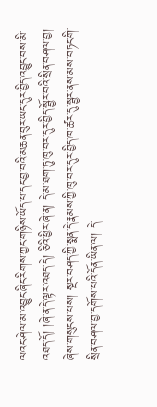ལའང་ཤེལ་མ་འབྱུང་ཞིང་རིགས་ཀྱང་གཉིས་ཡོད་པ་དང་བྱ་བའི་མཆན་བུར་ཡང་དུར་བྱིད་འབྱུང་བས་མི་འཐད་དོ། །ཞེ་ན་དེ་ལྟར་འཐད་དེ། ཅིའི་ཕྱིར་ཞེ་ན། དེ་མ་ཐག་ཏུ་ཁུ་བར་དུར་བྱིད་སྦྱོར་བའི་སྲིན་བཤལ་བྱ། ཞེས་གསུངས་པས། སྔར་བཤད་ཀྱི་སྨན་དེ་རྣམས་ཀྱི་ཁུ་བར་དུར་བྱིད་ཁ་ཚར་དུ་སྦྱར་ནས་མས་བཏང་གི་སྲིན་བཤལ་བྱ་དགོས་པའི་དོན་ཡིན་ལ། དེ་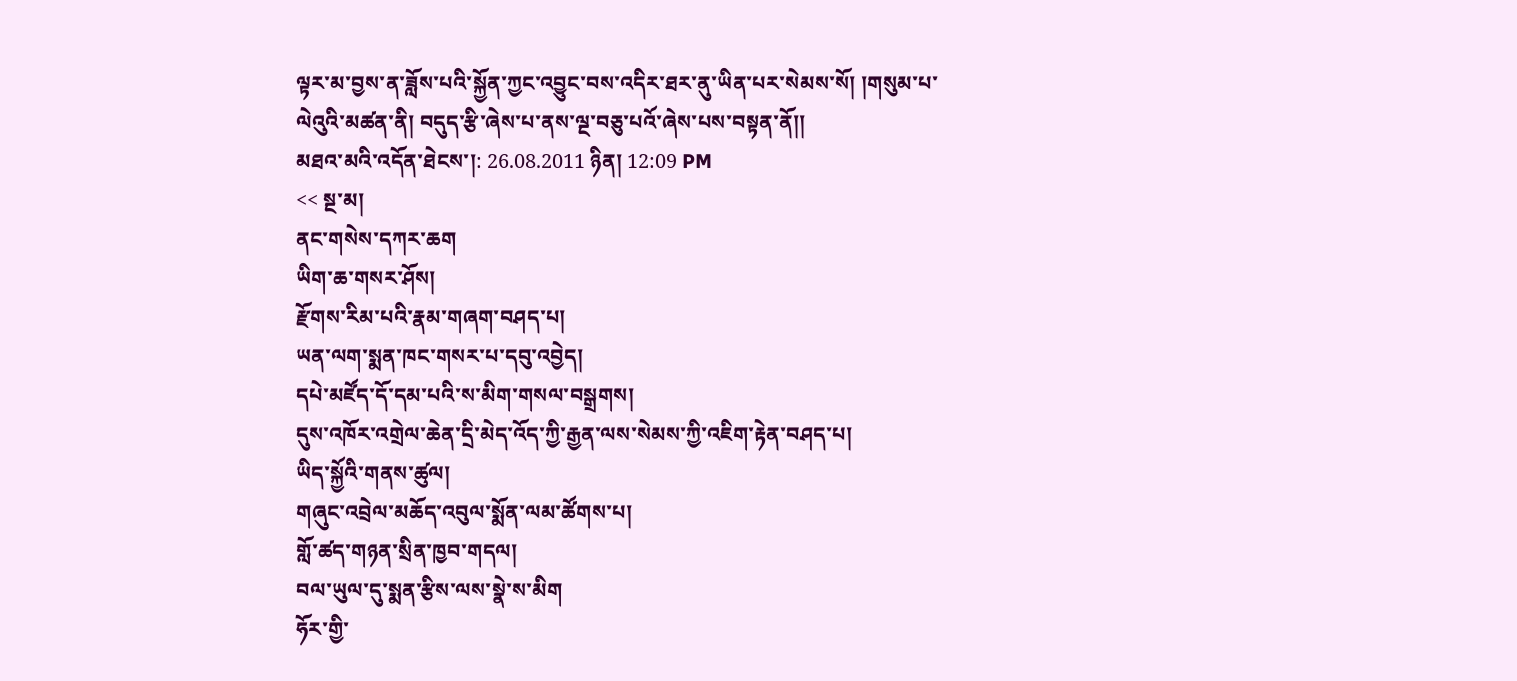ལྟར་མ་བྱས་ན་ཟློས་པའི་སྐྱོན་ཀྱང་འབྱུང་བས་འདིར་ཐར་ནུ་ཡིན་པར་སེམས་སོ། །གསུམ་པ་ལེའུའི་མཚན་ནི། བདུད་རྩི་ཞེས་པ་ནས་ལྔ་བཅུ་པའོ་ཞེས་པས་བསྟན་ནོ།།
མཐའ་མའི་འདོན་ཐེངས་།: 26.08.2011 ཉིན། 12:09 PM
<< སྔ་མ།
ནང་གསེས་དཀར་ཆག
ཡིག་ཆ་གསར་ཤོས།
རྫོགས་རིམ་པའི་རྣམ་གཞག་བཤད་པ།
ཡན་ལག་སྨན་ཁང་གསར་པ་དབུ་འབྱེད།
དཔེ་མཛོད་དོ་དམ་པའི་ས་མིག་གསལ་བསྒྲགས།
དུས་འཁོར་འགྲེལ་ཆེན་དྲི་མེད་འོད་ཀྱི་རྒྱན་ལས་སེམས་ཀྱི་འཇིག་རྟེན་བཤད་པ།
ཡིད་སྐྱོའི་གནས་ཚུལ།
གཞུང་འབྲེལ་མཆོད་འབུལ་སྨོན་ལམ་ཚོགས་པ།
གློ་ཚད་གཉན་སྲིན་ཁྱབ་གདལ།
བལ་ཡུལ་དུ་སྨན་རྩིས་ལས་སྣེ་ས་མིག
ཧོར་གྱི་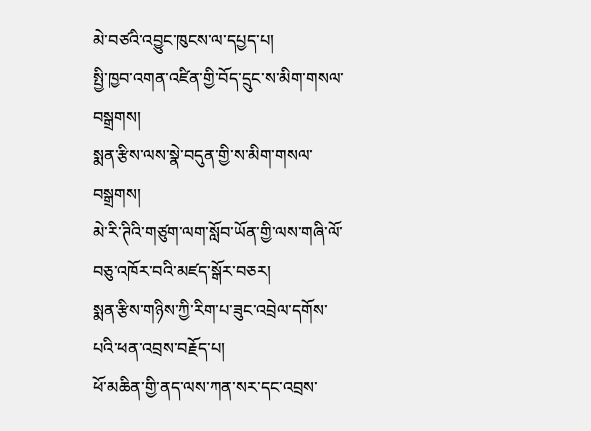མེ་བཙའི་འབྱུང་ཁུངས་ལ་དཔྱད་པ།
སྤྱི་ཁྱབ་འགན་འཛིན་གྱི་བོད་དྲུང་ས་མིག་གསལ་བསྒྲགས།
སྨན་རྩིས་ལས་སྣེ་བདུན་གྱི་ས་མིག་གསལ་བསྒྲགས།
མེ་རི་ཊིའི་གཙུག་ལག་སློབ་ཡོན་གྱི་ལས་གཞི་ལོ་བཅུ་འཁོར་བའི་མཛད་སྒོར་བཅར།
སྨན་རྩིས་གཉིས་ཀྱི་རིག་པ་ཟུང་འབྲེལ་དགོས་པའི་ཕན་འབྲས་བརྗོད་པ།
ཕོ་མཆིན་གྱི་ནད་ལས་ཀན་སར་དང་འབྲས་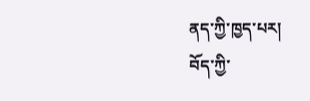ནད་ཀྱི་ཁྱད་པར།
བོད་ཀྱི་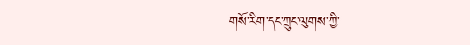གསོ་རིག་དང་ཀྲུང་ལུགས་ཀྱི་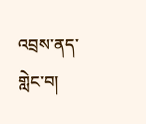འབྲས་ནད་གླེང་བ།